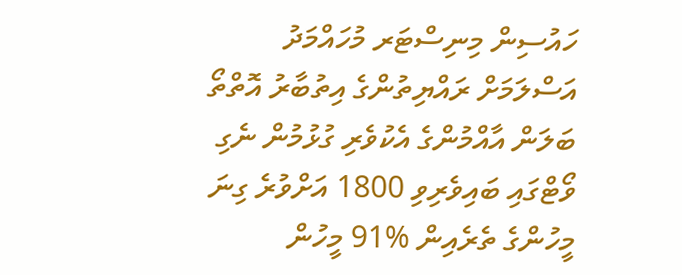ހައުސިން މިނިސްޓަރ މުހައްމަދު އަސްލަމަށް ރައްޔިތުންގެ އިތުބާރު އޮތްތޯ ބަލަން އާއްމުންގެ އެކުވެރި ގުޅުމުން ނެގި ވޯޓްގައި ބައިވެރިވި 1800 އަށްވުރެ ގިނަ މީހުންގެ ތެރެއިން %91 މީހުން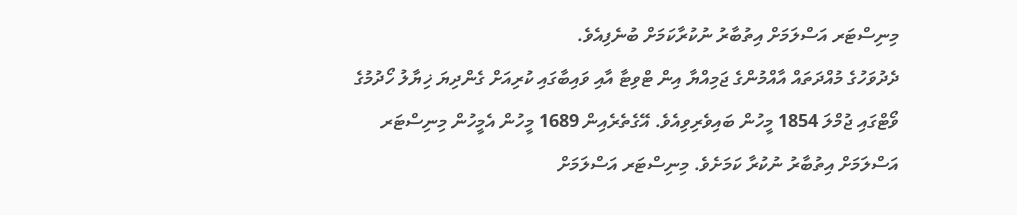މިނިސްޓަރ އަސްލަމަށް އިތުބާރު ނުކުރާކަމަށް ބުނެފިއެވެ.
ދެދުވަހުގެ މުއްދަތައް އާއްމުންގެ ޖަމިއްޔާ އިން ޓްވިޓާ އާއި ވައިބާގައި ކުރިއަށް ގެންދިޔަ ޚިޔާލު ހޯދުމުގެ ވޯޓްގައި ޖުމްލަ 1854 މީހުން ބައިވެރިވިއެވެ. އޭގެތެރެއިން 1689 މީހުން އެމީހުން މިނިސްޓަރ އަސްލަމަށް އިތުބާރު ނުކުރާ ކަމަށެވެ. މިނިސްޓަރ އަސްލަމަށް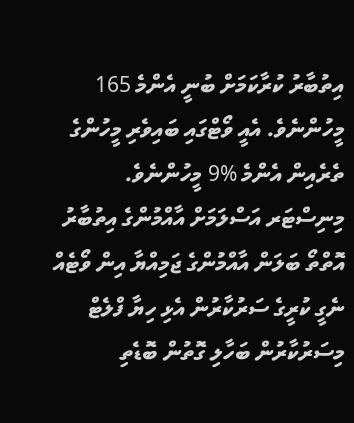އިތުބާރު ކުރާކަމަށް ބުނީ އެންމެ 165 މީހުންނެވެ. އެއީ ވޯޓްގައި ބައިވެރި މީހުންގެ ތެރެއިން އެންމެ %9 މީހުންނެވެ.
މިނިސްޓަރ އަސްލަމަށް އާއްމުންގެ އިތުބާރު އޮތްތޯ ބަލަން އާއްމުންގެ ޖަމިއްޔާ އިން ވޯޓެއް ނެގީ ކުރީގެ ސަރުކާރުން އެޅި ހިޔާ ފްލެޓް މިސަރުކާރުން ބަހާލި ގޮތުން ބޮޑެތި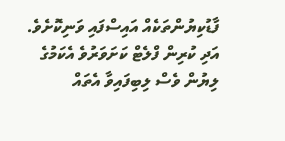ފާޑުކިޔުންތަކެއް އައިސްފައި ވަނިކޮށެވެ. އަދި ކުރިން ފްލެޓް ކަށަވަރުވެ އެކަމުގެ ލިޔުން ވެސް ލިބިފައިވާ އެތައް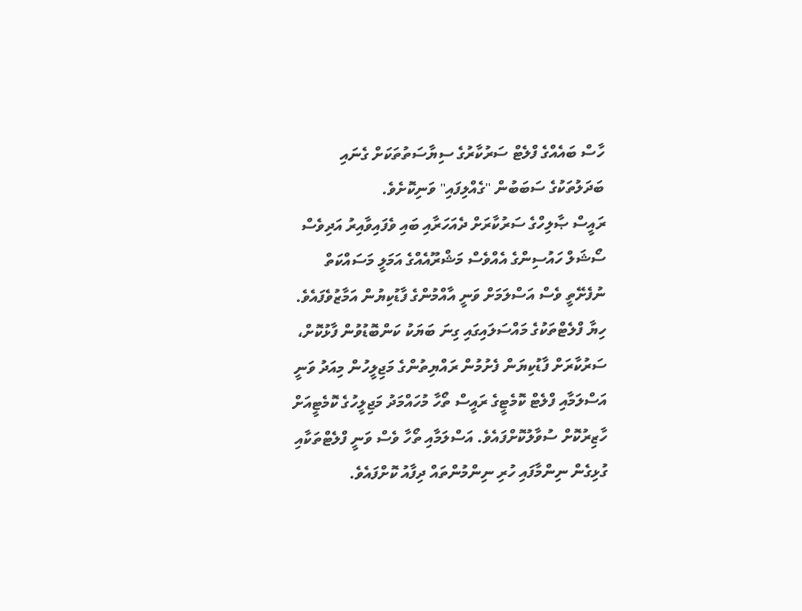ހާސް ބައެއްގެ ފްލެޓް ސަރުކާރުގެ ސިޔާސަތުތަކަށް ގެނައި ބަދަލުތަކުގެ ސަބަބުން "ގެއްލިފައި" ވަނިކޮށެވެ.
ރައީސް ޞާލިހްގެ ސަރުކާރަށް ދެއަހަރާއި ބައި ވެފައިވާއިރު އަދިވެސް ސޯޝަލް ހައުސިންގެ އެއްވެސް މަޝްރޫއެއްގެ އަމަލީ މަސައްކަތް ނުފެށޭތީ ވެސް އަސްލަމަށް ވަނީ އާއްމުންގެ ފާޑުކިޔުން އަމާޒުވެފައެވެ.
ހިޔާ ފްލެޓްތަކުގެ މައްސަލައިގައި ގިނަ ބަޔަކު ކަންބޮޑުވުން ފާޅުކޮށް، ސަރުކާރަށް ފާޑުކިޔަން ފެށުމުން ރައްޔިތުންގެ މަޖިލީހުން މިއަދު ވަނީ އަސްލަމާއި ފްލެޓް ކޮމެޓީގެ ރައީސް ތޯހާ މުހައްމަދު މަޖިލީހުގެ ކޮމެޓީއަށް ހާޒިރުކޮށް ސުވާލުކޮށްފައެވެ. އަސްލަމާއި ތޯހާ ވެސް ވަނީ ފްލެޓްތަކާއި ގުޅިގެން ނިންމާފައި ހުރި ނިންމުންތައް ދިފާއު ކޮށްފައެވެ.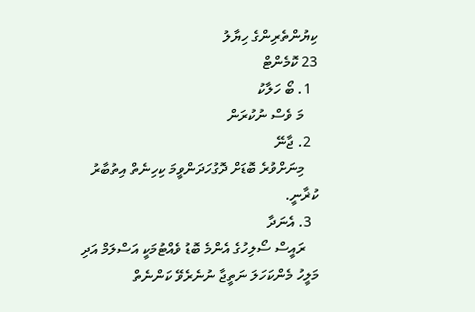ކިޔުންތެރިންގެ ހިޔާލު
23 ކޮމެންޓް
  1. ބޯ ހަލާކު
    މަ ވެސް ނުކުރަން
  2. ޖާނޭ
    މިނަށްވުރެ ބޮޑަށް ދޮގުހަދަންވީމަ ކިހިނެތް އިތުބާރު ކުޜާނީ.
  3. އެނަދާ
    ރައީސް ސޯލިހުގެ އެންމެ ބޮޑު ވެއްޓުމަކީ އަސްލަމް އަދި މަލީހު މެންކަހަލަ ނަތީޖާ ނުނެރެވޭ ކަންނެތް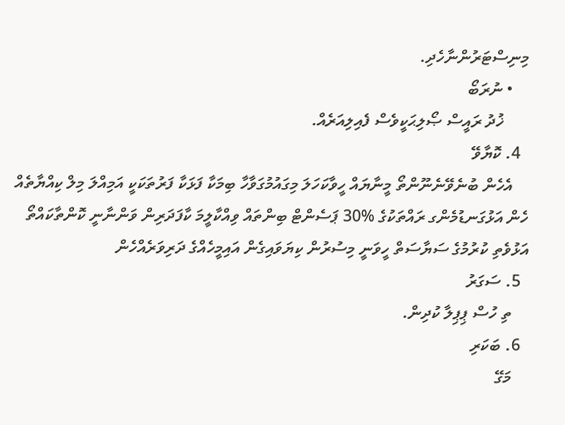މިނިސްޓަރުންނާހެދި.
    • ނުރަބޯ
      ޚުދު ރައީސް ޞޯލިޙަކީވެސް ފެއިލިއަރެއް.
  4. ކޮޔާވޭ
    އެހެން ބުނެވޭނެނޫންތޯ މީނާޔައް ހީވާކަހަލަ މިގައުމުގަވާހާ ބިމަކާ ފަޅަކާ ފަރުތަކަކީ އަމިއްލަ މިލް ކިއްޔާތެއް ހެން އަޅުގަނޑުމެންގ ރައްތަކުގެ %30 ޕަސެންޓް ބިންތައް ވިއްކާލީމަ ކާފަދަރިން ވަންނާނީ ކޮންތާކައްތޯ އަޅުވެތި ކުރުމުގެ ސަޔާސަތް ހީވަނީ މިސުރުން ކިޔަވައިގެން އައިމީހެއްގެ ދަރިވަރެއްހެން
  5. ސަގަރު
    ތި ހުސް ޕިޕިލާ ކުދިން.
  6. ބަކަރި
    މަގޭ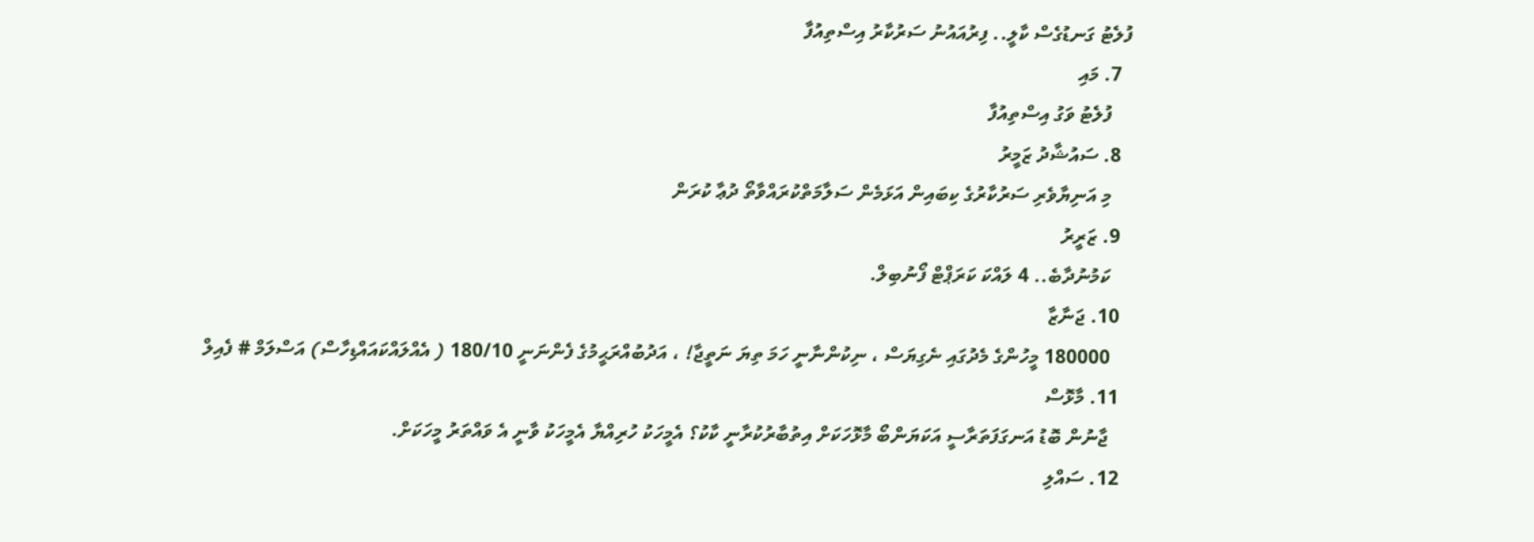ފުލެޓު ގަނޑުގެސް ކާލީ.. ފިރުއައުނު ސަރުކާރު އިސްތިއުފާ
  7. މައި
    ފުލެޓު ވަގު އިސްތިއުފާ
  8. ސައުޝާދު ޒަމީރު
    މި އަނިޔާވެރި ސަރުކާރުގެ ކިބައިން އަޅަމެން ސަލާމަތްކުރައްވާތޯ ދުޢާ ކުރަން
  9. ޒަރީރު
    ކަމުނުދާބެ.. 4 ލައްކަ ކަރަޕްޓް ފޯނުބިލް.
  10. ޖަނާޒާ
    180000 މީހުންގެ މެދުގައި ނެގިޔަސް ، ނިކުންނާނީ ހަމަ ތިޔަ ނަތީޖާ! ، އަދުބުއްރަޙީމުގެ ފެންނަނީ 180/10 ( އެއްލައްކައައްޑިހާސް) އަސްލަމް # ފެއިލް
  11. މާޅޮސް
    ޖާނުން ބޮޑު އަނގަފަތަރާސީ އަކަޔަންބޯ މާޅޮހަކަށް އިތުބާރުކުރާނީ ކާކު؟ އެމީހަކު ހުރިއްޔާ އެމީހަކު ވާނީ އެ ވައްތަރު މީހަކަށް.
  12. ސައްލި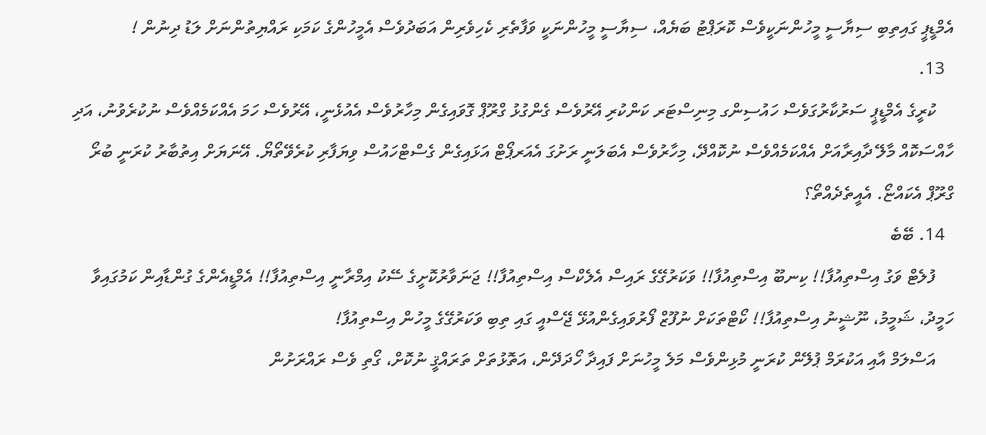އެމްޑީޕީ ގައިތިބި ސިޔާސީ މީހުންނަކީވެސް ކޮރަޕްޓު ބަޔެއް، ސިޔާސީ މީހުންނަކީ ވަފާތެރި ކެހިވެރިން އަބަދުވެސް އެމީހުންގެ ކަމަކި ރައްޔިތުންނަށް ލަޑު ދިނުން !
  13.
    ކުރީގެ އެމްޑީޕީ ސަރުކާރުގަވެސް ހައުސިންގ މިނިސްޓަރ ކަންކުރި އޭރުވެސް ގެންގުޅު ގްރޫޕް ގޮވައިގެން މިހާރުވެސް އެއުޅެނީ، އޭރުވެސް ހަމަ އެއްކަމެއްވެސް ނުކުރެވުނު، އަދި ހާއްސަކޮއް މާލޭ ދާއިރާއަށް އެއްކަމެއްވެސް ނުކޮއްދޭ، މިހާރުވެސް އެބަލަނީ ރަށުގަ އެއަރޕޯޓް އަޅައިގެން ގެސްޓްހައުސް ވިޔަފާރި ކުރެވޭތޯޔޯ. އޭނަޔަށް އިތުބާރު ކުރަނީ ބުރޯ ގްރޫޕް އެކައްޏޯ. އެއީތެދެއްތޯ؟
  14. ބޭބެ
    ފުލެޓް ވަގު އިސްތިއުފާ!! ކިނބޫ އިސްތިއުފާ!! ވަކަރުގޭގެ ރައިސް އެލެކްސް އިސްތިއުފާ!! ޖަނަވާރުކޮށީގެ ސޭކު އިމްރާނީ އިސްތިއުފާ!! އެމްޑީއެންގެ ގުންޑާއިން ކަމުގައިވާ ހަމީދު، ޝަމީމު، ނޫޝީނު އިސްތިއުފާ!! ކޯޓްތަކަށް ނުފޫޒް ފޯރުވައިގެންއުޅޭ ޖޭސްއީ ގައި ތިބި ވަކަރުގޭގެ މީހުން އިސްތިއުފާ!
    އަސްލަމް އާއި އަކުރަމް ޕުލޭން ކުރަނީ މުޅިންވެސް މަލެ މީހުނަށް ފައިދާ ހޯދަދޭން، އަތޮޅުތަށް ތަރައްޤީ ނުކޮށް، ގޯތި ވެސް ރައްރަށުން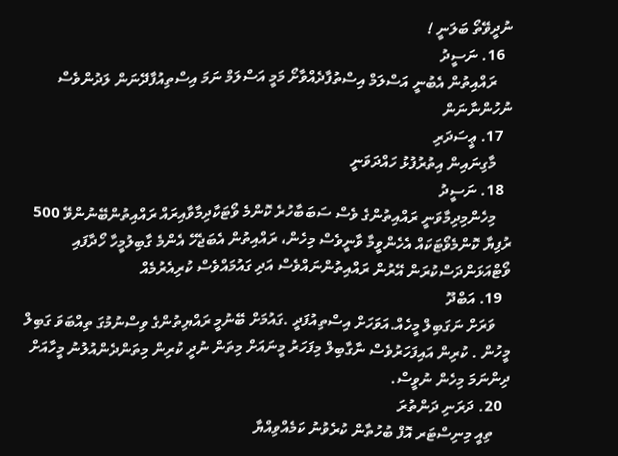ނުދީވޭތޯ ބަލަނީ !
  16. ނަސީދު
    ރައްއިތުން އެބުނީ އަސްލަމް އިސްތުފާދެއްވާށޯ މަމީ އަސްލަމް ނަމަ އިސްތިއުފާދޭނަން ލަދުންވެސް ނުހުންނާނަން
  17. ޢީސަދަރި
    މާގިނައިން އިތުރުފުޅު ހައްދަވަނީ
  18. ނަސީދު
    މިހެންމިދިމާވަނީ ރައްއިތުންގެ ވެސް ސަބަބާހުރެ ކޮންމެ ވޯޓަކާދިމާވާއިރައް ރައްއިތުންބޭނުންވޭ 500 ރުފިޔާ ކޮންމެވޯޓަކައް އެހެންވީމާ ވާނީވެސް މިހެން، ރައްއިތުން އެބަޖެހޭ އެންމެ ގާބިލުމީހާ ހޯދާފައި ވޯޓްއަޅަންދަސްކުރަން އޭރުން ރައްއިތުންނައްވެސް އަދި ގައުމައްވެސް ކުރިއެރުމެއް
  19. އަބްދޫ
    ވަރަށް ނަގަބިލް މީހެއް.އަވަހަށް އިސްތިއުފަދީ .ގައުމަށް ބޭނުމީ ރައްޔިތުންގެ ވިސްނުމުގަ ތިއްބަވަ ގަބިލް މީހުން . ކުރިން އައިފަހަރުވެސް ނާގާބިލް މިފަހަރު މީނައަށް މިތަން ނުދީ ކުރިން މިތަންދެންއުލުނު މީހާއަށް ދިންނަމަ މިހެން ނުވީސް.
  20. ދަރަނި ދަންތުރަ
    ތިއީ މިނިސްޓަރ އޮފް ބުހުތާން ކުރެވުނު ކަމެއްވިއްޔާ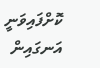ކޮށްފައިވަނީ އަނގައިން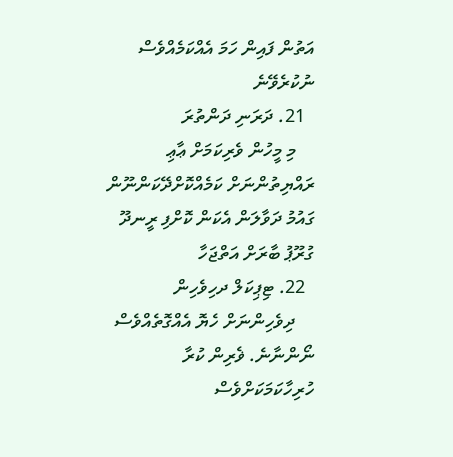އަތުން ފައިން ހަމަ އެއްކަމެއްވެސް ނުކުރެވޭނެ
  21. ދަރަނި ދަންތުރަ
    މި މީހުން ވެރިކަމަށް ޢާޢި ރައްޔިތުންނަށް ކަމެއްކޮށްދޭކަންނޫން ގައުމު ދަވާލަން އެކަން ކޮށްފި ރީނދޫ ގުރޫޕު ބާރަށް އަތްޖަހާ
  22. ޓިޕިކަލް ދހިވެހިން
    ދިވެހިންނަށް ހެޔޮ އެއްގޮތެއްވެސް ނޯންނާނެ. ޥެރިން ކުރާ ހުރިހާކަމަކަށްވެސް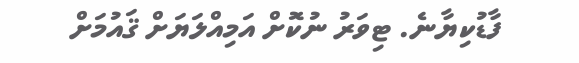ފާޑުކިޔާނެ. ޓިވަރު ނުކޮށް އަމިއްލަޔަށް ޤައުމަށް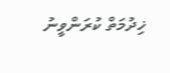ޚިދުމަތް ކުރަންވީނު